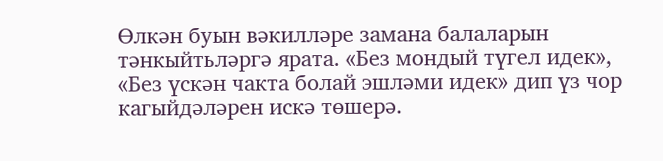Өлкән буын вәкилләре замана балаларын тәнкыйтьләргә ярата. «Без мондый түгел идек», «Без үскән чакта болай эшләми идек» дип үз чор кагыйдәләрен искә төшерә.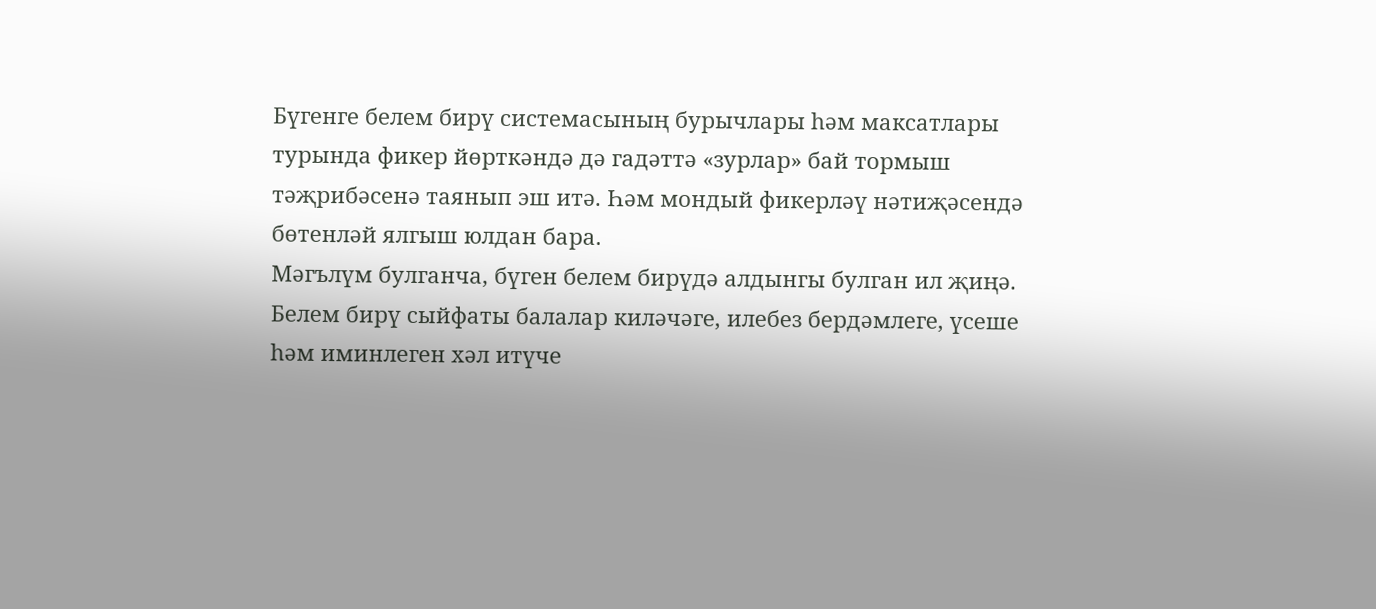Бүгенге белем бирү системасының бурычлары һәм максатлары турында фикер йөрткәндә дә гадәттә «зурлар» бай тормыш тәҗрибәсенә таянып эш итә. Һәм мондый фикерләү нәтиҗәсендә бөтенләй ялгыш юлдан бара.
Мәгълүм булганча, бүген белем бирүдә алдынгы булган ил җиңә. Белем бирү сыйфаты балалар киләчәге, илебез бердәмлеге, үсеше һәм иминлеген хәл итүче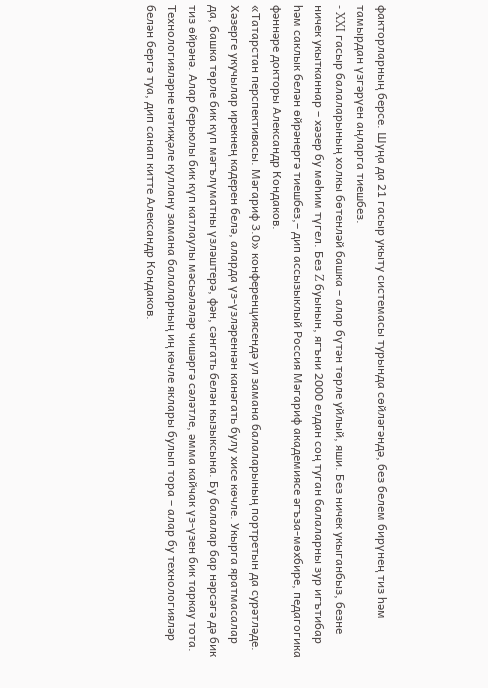факторларның берсе. Шуңа да 21 гасыр укыту системасы турында сөйләгәндә, без белем бирүнең тиз һәм тамырдан үзгәрүен аңларга тиешбез.
- XXI гасыр балаларының холкы бөтенләй башка – алар бүтән төрле уйлый, яши. Без ничек укыганбыз, безне ничек укытканнар – хәзер бу мөһим түгел. Без Z буынын, ягъни 2000 елдан соң туган балаларны зур игътибар һәм саклык белән өйрәнергә тиешбез,– дип ассызыклый Россия Мәгариф академиясе әгъза-мөхбире, педагогика фәннәре докторы Александр Кондаков.
«Татарстан перспективасы. Мәгариф 3.0» конференциясендә ул замана балаларының портретын да сурәтләде. Хәзерге укучылар ирекнең кадерен белә, аларда үз-үзләреннән канәгать булу хисе көчле. Укырга яратмасалар да, башка төрле бик күп мәгълүматны үзләштерә, фән, сәнгать белән кызыксына. Бу балалар бар нәрсәгә дә бик тиз өйрәнә. Алар берьюлы бик күп катлаулы мәсьәләләр чишәргә сәләтле, әмма кайчак үз-үзен бик таркау тота. Технологияләрне нәтиҗәле куллану замана балаларның иң көчле яклары булып тора – алар бу технологияләр белән бергә туа, дип санап китте Александр Кондаков.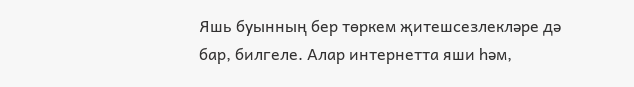Яшь буынның бер төркем җитешсезлекләре дә бар, билгеле. Алар интернетта яши һәм,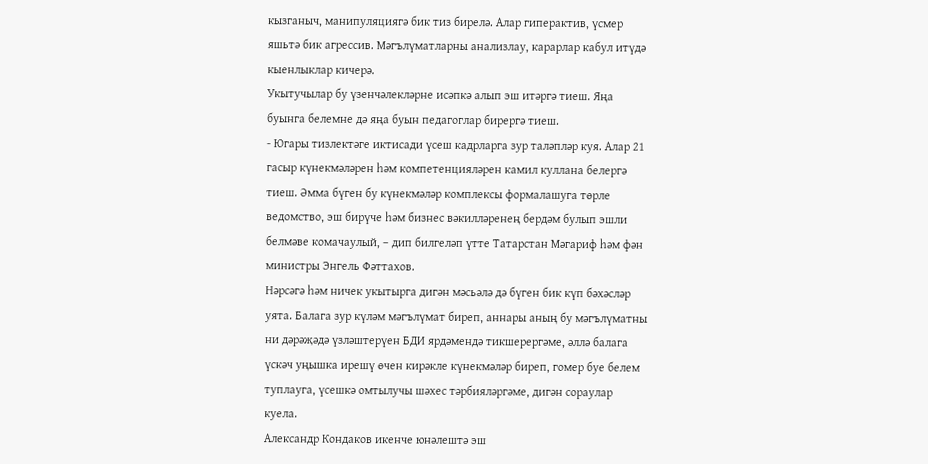кызганыч, манипуляциягә бик тиз бирелә. Алар гиперактив, үсмер яшьтә бик агрессив. Мәгълүматларны анализлау, карарлар кабул итүдә кыенлыклар кичерә.
Укытучылар бу үзенчәлекләрне исәпкә алып эш итәргә тиеш. Яңа буынга белемне дә яңа буын педагоглар бирергә тиеш.
- Югары тизлектәге иктисади үсеш кадрларга зур таләпләр куя. Алар 21 гасыр күнекмәләрен һәм компетенцияләрен камил куллана белергә тиеш. Әмма бүген бу күнекмәләр комплексы формалашуга төрле ведомство, эш бирүче һәм бизнес вәкилләренең бердәм булып эшли белмәве комачаулый, – дип билгеләп үтте Татарстан Мәгариф һәм фән министры Энгель Фәттахов.
Нәрсәгә һәм ничек укытырга дигән мәсьәлә дә бүген бик күп бәхәсләр уята. Балага зур күләм мәгълүмат биреп, аннары аның бу мәгълүматны ни дәрәҗәдә үзләштерүен БДИ ярдәмендә тикшерергәме, әллә балага үскәч уңышка ирешү өчен кирәкле күнекмәләр биреп, гомер буе белем туплауга, үсешкә омтылучы шәхес тәрбияләргәме, дигән сораулар куела.
Александр Кондаков икенче юнәлештә эш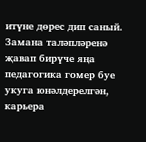итүне дөрес дип саный. Замана таләпләренә җавап бирүче яңа педагогика гомер буе укуга юнәлдерелгән, карьера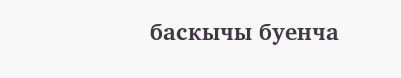баскычы буенча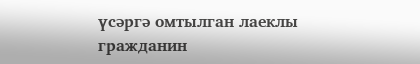үсәргә омтылган лаеклы гражданин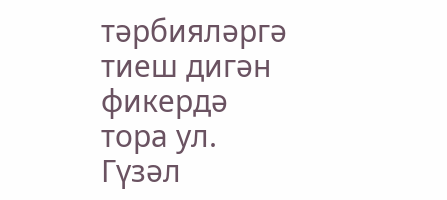тәрбияләргә тиеш дигән фикердә тора ул.
Гүзәл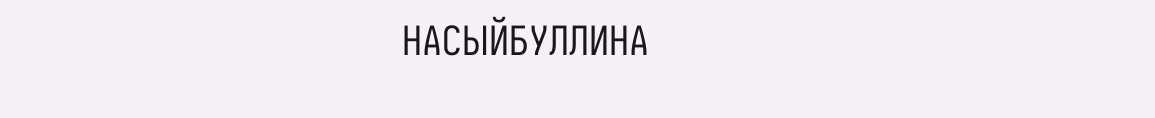НАСЫЙБУЛЛИНА